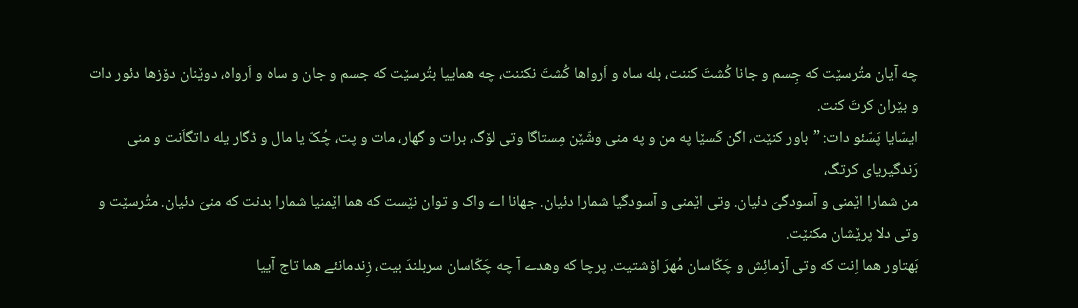چه آیان متُرسێت که جِسم و جانا کُشتَ کننت، بله ساه و اَرواها کُشتَ نکننت، چه هماییا بتُرسێت که جسم و جان و ساه و اَرواه، دوێنان دۆزها دئور دات و بێران کرتَ کنت.
ایسّایا پَسّئو دات: ”باور کنێت، اگن کَسێا په من و په منی وشّێن مِستاگا وتی لۆگ، برات و گهار، مات و پت، چُکّ یا مال و ڈگار یله داتگاَنت و منی رَندگیریای کرتگ،
من شمارا اێمنی و آسودگیَ دئیان. وتی اێمنی و آسودگیا شمارا دئیان. جهانا اے واک و توان نێست که هما اێمنیا شمارا بدنت که منیَ دئیان. متُرسێت و وتی دلا پرێشان مکنێت.
بَهتاور هما اِنت که وتی آزمائِش و چَکّاسان مُهرَ اۆشتیت. پرچا که وهدے آ چه چَکّاسان سربلندَ بیت، زِندمانئے هما تاج آییا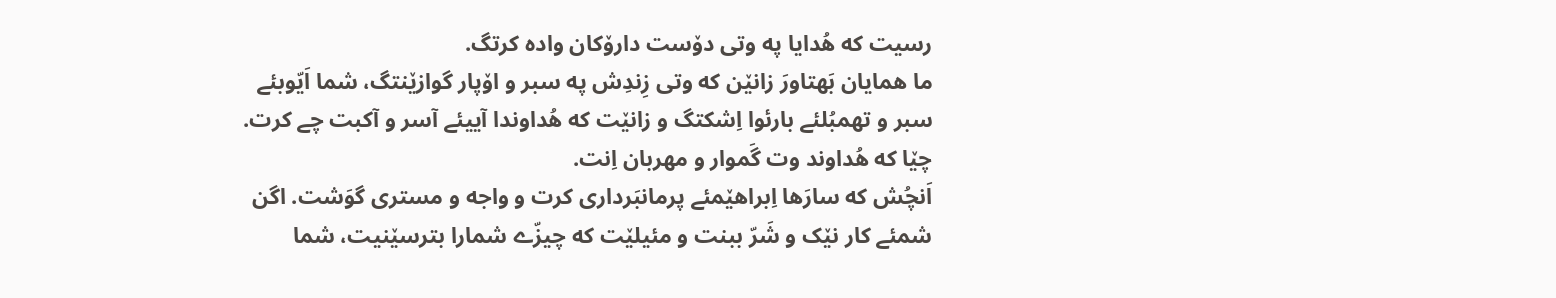رسیت که هُدایا په وتی دۆست دارۆکان واده کرتگ.
ما همایان بَهتاورَ زانێن که وتی زِندِش په سبر و اۆپار گوازێنتگ، شما اَیّوبئے سبر و تهمبُلئے بارئوا اِشکتگ و زانێت که هُداوندا آییئے آسر و آکبت چے کرت. چێا که هُداوند وت گَموار و مهربان اِنت.
اَنچُش که سارَها اِبراهێمئے پرمانبَرداری کرت و واجه و مستری گوَشت. اگن شمئے کار نێک و شَرّ ببنت و مئیلێت که چیزّے شمارا بترسێنیت، شما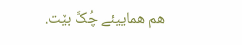هم هماییئے چُکَّ بێت.